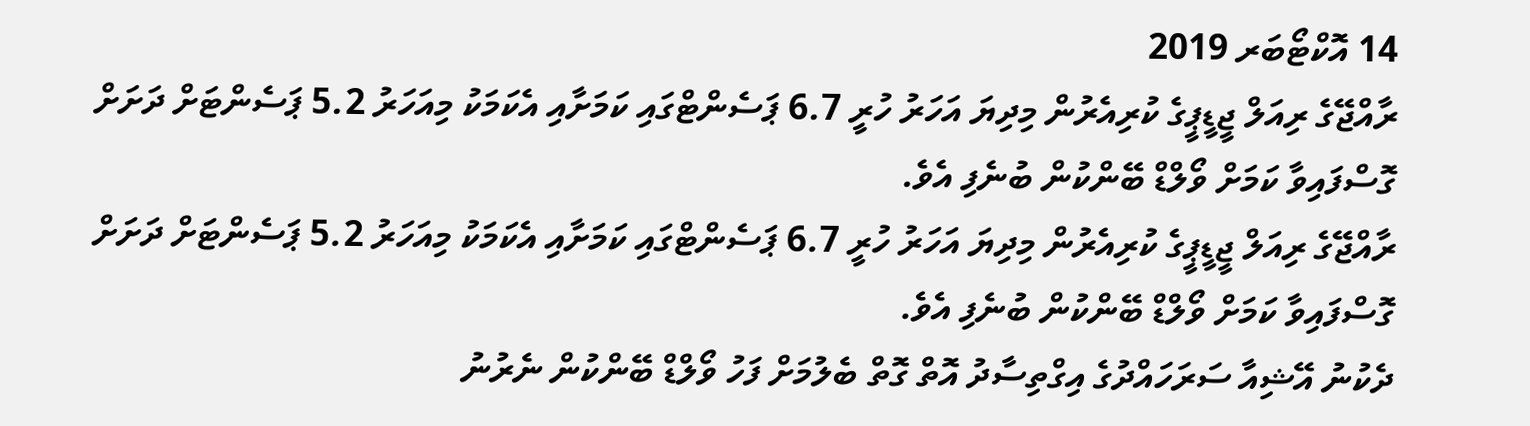14 އޮކްޓޯބަރ 2019
ރާއްޖޭގެ ރިއަލް ޖީޑީޕީގެ ކުރިއެރުން މިދިޔަ އަހަރު ހުރީ 6.7 ޕަސެންޓްގައި ކަމަށާއި އެކަމަކު މިއަހަރު 5.2 ޕަސެންޓަށް ދަށަށް ގޮސްފައިވާ ކަމަށް ވޯލްޑް ބޭންކުން ބުނެފި އެވެ.
ރާއްޖޭގެ ރިއަލް ޖީޑީޕީގެ ކުރިއެރުން މިދިޔަ އަހަރު ހުރީ 6.7 ޕަސެންޓްގައި ކަމަށާއި އެކަމަކު މިއަހަރު 5.2 ޕަސެންޓަށް ދަށަށް ގޮސްފައިވާ ކަމަށް ވޯލްޑް ބޭންކުން ބުނެފި އެވެ.
ދެކުނު އޭޝިއާ ސަރަހައްދުގެ އިގްތިސާދު އޮތް ގޮތް ބެލުމަށް ފަހު ވޯލްޑް ބޭންކުން ނެރުނު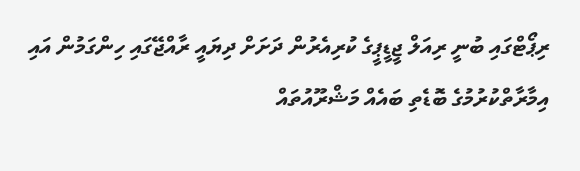ރިޕޯޓްގައި ބުނީ ރިއަލް ޖީޑީޕީގެ ކުރިއެރުން ދަށަށް ދިޔައީ ރާއްޖޭގައި ހިންގަމުން އައި އިމާރާތްކުރުމުގެ ބޮޑެތި ބައެއް މަޝްރޫއުތައް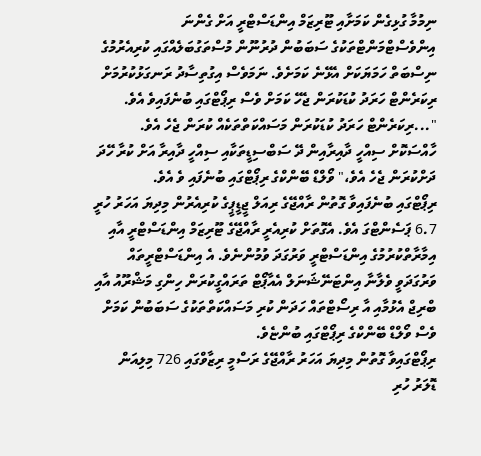ނިމުމާ ގުޅިގެން ކަމަށާއި ޓޫރިޒަމް އިންޑަސްޓްރީ އަށް ގެންނަ އިންވެސްޓްމަންޓްތަކުގެ ސަބަބުން ދުރުނޫން މުސްތަގުބަލެއްގައި ކުރިއެރުމުގެ ނިސްބަތް ހަމަޔަކަށް އެޅޭނެ ކަމަށެވެ. ނަމަވެސް އިގުތިސާދު ރަނގަޅުކުރުމަށް ރިކަރެންޓް ހަރަދު ކުޑަކުރަން ޖެހޭ ކަމަށް ވެސް ރިޕޯޓްގައި ބުނެފައިވެ އެވެ.
"...ރިކަރެންޓް ހަރަދު ކުޑަކުރަން މަސައްކަތްތަކެއް ކުރަން ޖެހެ އެވެ. ހާއްސަކޮށް ސިއްހީ ދާއިރާއިން ދޭ ސަބްސިޑީތަކާއި ސިއްހީ ދާއިރާ އަށް ކުރާ ހޭދަ ދަށްކުރަން ޖެހެ އެވެ،" ވޯލްޑް ބޭންކްގެ ރިޕޯޓްގައި ބުނެފައި ވެ އެވެ.
ރިޕޯޓްގައި ބުނެފައިވާ ގޮތުން ރާއްޖޭގެ ރިއަލް ޖީޑީޕީގެ ކުރިއެރުން މިދިޔަ އަހަރު ހުރީ 6.7 ޕަސެންޓްގަ އެވެ. އެގޮތަށް ކުރިއެރީ ރާއްޖޭގެ ޓޫރިޒަމް އިންޑަސްޓްރީ އާއި އިމާރާތްކުރުމުގެ އިންޑަސްޓްރީ ވަރުގަދަ ވުމުންނެވެ. އެ އިންޑަސްޓްރީތައް ވަރުގަދަވީ ވެލާނާ އިންޓަނޭޝަނަލް އެއާޕޯޓް ތަރައްގީކުރަން ހިންގި މަޝްރޫއު އާއި ބްރިޖް އެޅުމާއި އާ ރިސޯޓްތައް ހަދަން ކުރި މަސައްކަތްތަކުގެ ސަބަބުން ކަމަށް ވެސް ވޯލްޑް ބޭންކްގެ ރިޕޯޓްގައި ބުންޏެވެ.
ރިޕޯޓްގައިވާ ގޮތުން މިދިޔަ އަހަރު ރާއްޖޭގެ ރަސްމީ ރިޒާވްގައި 726 މިލިއަން ޑޮލަރު ހުރި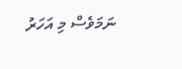ނަމަވެސް މި އަހަރު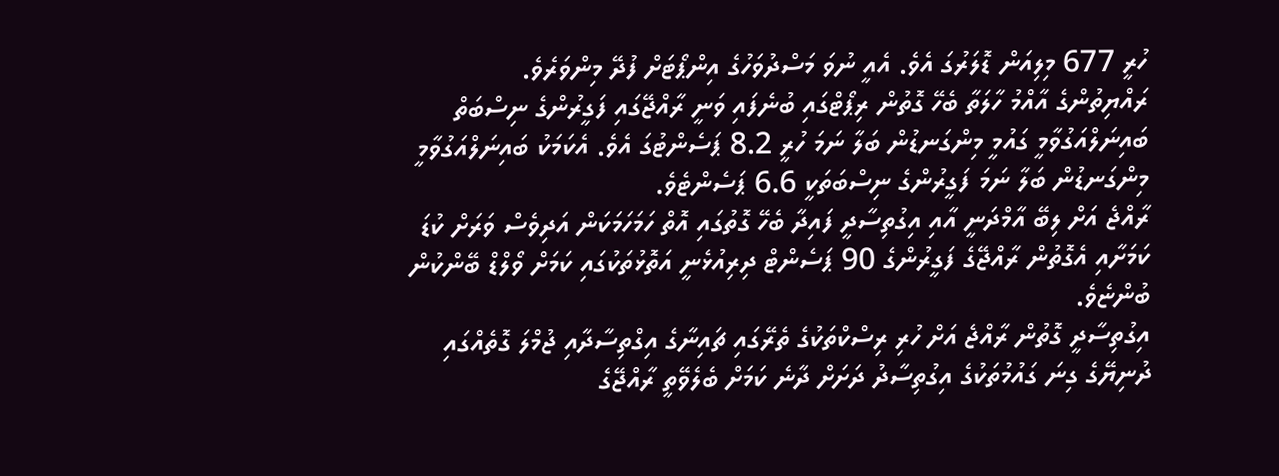ހުރީ 677 މިލިއަން ޑޮލަރުގަ އެވެ. އެއީ ނުވަ މަސްދުވަހުގެ އިންޕޯޓަށް ފުދޭ މިންވަރެވެ.
ރައްޔިތުންގެ އާއްމު ހާލަތާ ބެހޭ ގޮތުން ރިޕޯޓްގައި ބުނެފައި ވަނީ ރާއްޖޭގައި ފަގީރުންގެ ނިސްބަތް ބައިނަލްއަގުވާމީ ގައުމީ މިންގަނޑުން ބަލާ ނަމަ ހުރީ 8.2 ޕަސެންޓުގަ އެވެ. އެކަމަކު ބައިނަލްއަގުވާމީ މިންގަނޑުން ބަލާ ނަމަ ފަގީރުންގެ ނިސްބަތަކީ 6.6 ޕަސެންޓެވެ.
ރާއްޖެ އަށް ލިބޭ އާމްދަނީ އާއި އިގުތިސާދީ ފައިދާ ބެހޭ ގޮތުގައި އޮތް ހަމަހަމަކަން އަދިވެސް ވަރަށް ކުޑަ ކަމަށާއި އެގޮތުން ރާއްޖޭގެ ފަގީރުންގެ 90 ޕަސެންޓް ދިރިއުޅެނީ އަތޮޅުތަކުގައި ކަމަށް ވޯލްޑް ބޭންކުން ބުންޏެވެ.
އިގުތިސާދީ ގޮތުން ރާއްޖެ އަށް ހުރި ރިސްކްތަކުގެ ތެރޭގައި ޗައިނާގެ އިގްތިސާދާއި ޖުމްލަ ގޮތެއްގައި ދުނިޔޭގެ ގިނަ ގައުމުތަކުގެ އިގުތިސާދު ދަށަށް ދާނެ ކަމަށް ބެލެވޭތީ ރާއްޖޭގެ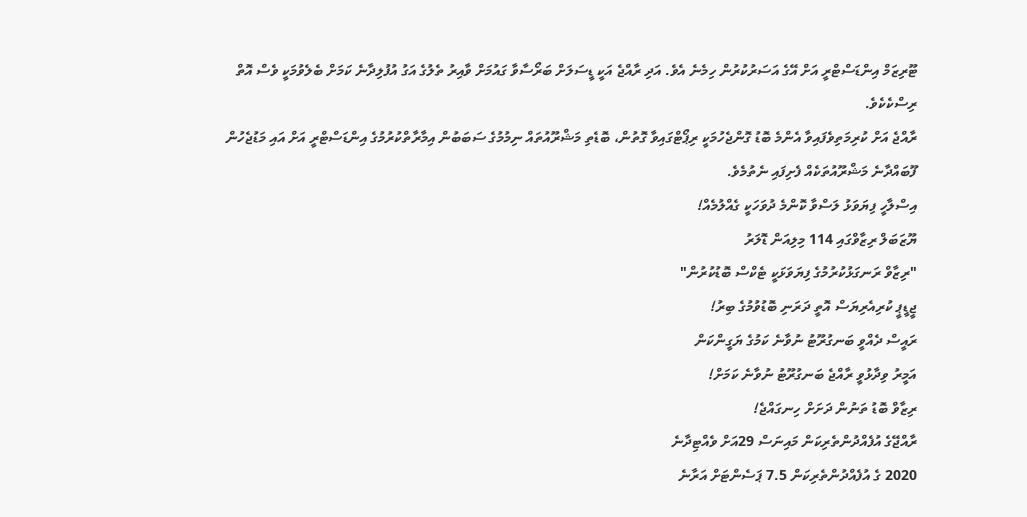ޓޫރިޒަމް އިންޑަސްޓްރީ އަށް އޭގެ އަސަރުކުރުން ހިމެނެ އެވެ. އަދި ރާއްޖެ އަކީ ޑީސަލަށް ބަރޯސާވާ ގައުމަށް ވާއިރު ތެލުގެ އަގު އުފުލިދާނެ ކަމަށް ބެލެވުމަކީ ވެސް އޮތް ރިސްކެކެވެ.
ރާއްޖެ އަށް ކުރިމަތިވެފައިވާ އެންމެ ބޮޑު ގޮންޖެހުމަކީ ރިޕޯޓްގައިވާ ގޮތުން، ބޮޑެތި މަޝްރޫއުތައް ނިމުމުގެ ސަބަބުން އިމާރާތްކުރުމުގެ އިންޑަސްޓްރީ އަށް އައި މަޑުޖެހުން ފޫބައްދާނެ މަޝްރޫއުތަކެއް ފެށިފައި ނެތުމެވެ.
އިސްލާހީ ފިޔަވަޅު ލަސްވާ ކޮންމެ ދުވަހަކީ ގެއްލުމެއް!
ޔޫޒަބަލް ރިޒާވްގައި 114 މިލިއަން ޑޮލަރު
"ރިޒާވް ރަނގަޅުކުރުމުގެ ފިޔަވަޅަކީ ޓެކްސް ބޮޑުކުރުން"
ޖީޑީޕީ ކުރިއެރިޔަސް އޮތީ ދަރަނި ބޮޑުވުމުގެ ބިރު!
ރައީސް ދެއްވީ ބަނގުރޫޓު ނުވާނެ ކަމުގެ ޔަގީންކަން
އަމީރު ވިދާޅުވީ ރާއްޖެ ބަނގުރޫޓު ނުވާނެ ކަމަށް!
ރިޒާވް ބޮޑު ތަނުން ދަށަށް ހިނގައްޖެ!
ރާއްޖޭގެ އުފެއްދުންތެރިކަން މައިނަސް 29އަށް ވެއްޓިދާނެ
2020 ގެ އުފެއްދުންތެރިކަން 7.5 ޕަސެންޓަށް އަރާނެ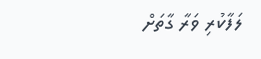ލަފާކުރި ވަރާ ގާތަށް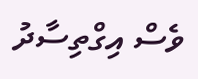ވެސް އިގްތިސާދު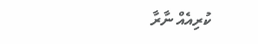ކުރިއެއް ނާރާ